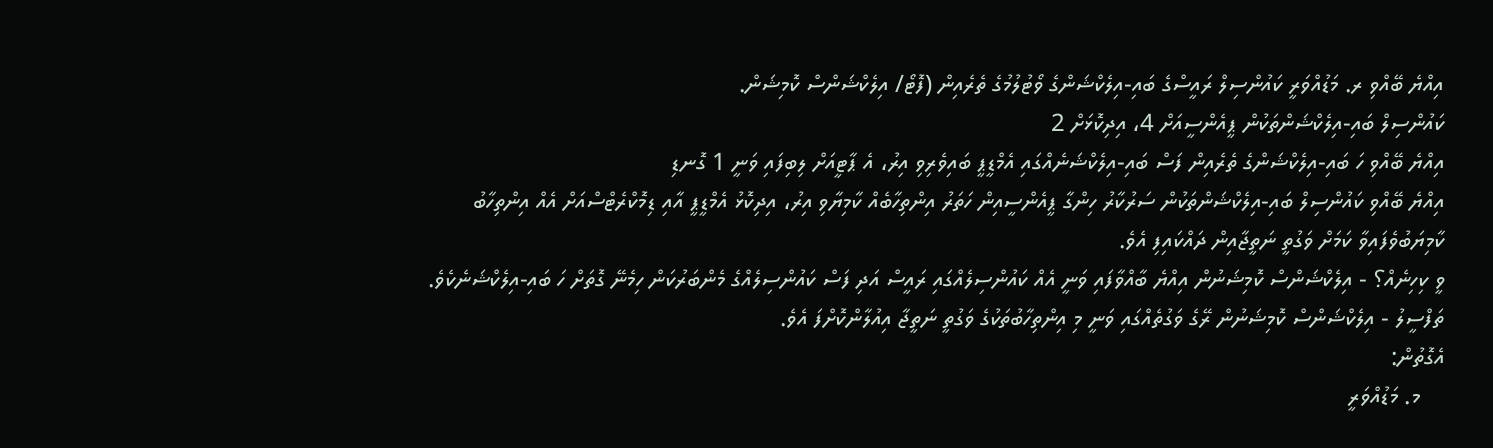އިއްޔެ ބޭއްވި ރ. މަޑުއްވަރީ ކައުންސިލް ރައީސްގެ ބައި-އިލެކްޝަންގެ ވޯޓުލުމުގެ ތެރެއިން (ފޮޓޯ/ އިލެކްޝަންސް ކޮމިޝަން.
ކައުންސިލް ބައި-އިލެކްޝަންތަކުން ޕީއެންސީއަށް 4، އިދިކޮޅަށް 2
އިއްޔެ ބޭއްވި ހަ ބައި-އިލެކްޝަންގެ ތެރެއިން ފަސް ބައި-އިލެކްޝަނެއްގައި އެމްޑީޕީ ބައިވެރިވި އިރު، އެ ޕާޓީއަށް ލިބިފައި ވަނީ 1 ގޮނޑި
އިއްޔެ ބޭއްވި ކައުންސިލް ބައި-އިލެކްޝަންތަކުން ސަރުކާރު ހިންގާ ޕީއެންސީއިން ހަތަރު އިންތިހާބެއް ކާމިޔާވި އިރު، އިދިކޮޅު އެމްޑީޕީ އާއި ޑިމޮކްރެޓްސްއަށް އެއް އިންތިހާބު ކާމިޔަބުވެފައިވާ ކަމަށް ވަގުތީ ނަތީޖާއިން ދައްކައިފި އެވެ.
ވީ ކިހިނެއް؟ - އިލެކްޝަންސް ކޮމިޝަނުން އިއްޔެ ބާއްވާފައި ވަނީ އެއް ކައުންސިލެއްގައި ރައީސް އަދި ފަސް ކައުންސިލެއްގެ މެންބަރުކަން ހިމެނޭ ގޮތަށް ހަ ބައި-އިލެކްޝަނެކެވެ.
ތަފްސީލު - އިލެކްޝަންސް ކޮމިޝަނުން ރޭގެ ވަގުތެއްގައި ވަނީ މި އިންތިހާބުތަކުގެ ވަގުތީ ނަތީޖާ އިއުލާންކޮށްފަ އެވެ.
އެގޮތުން:
    މ. މަޑުއްވަރީ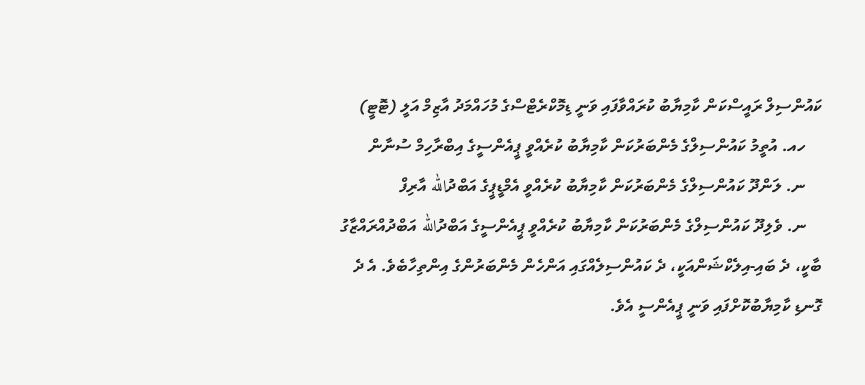ކައުންސިލް ރައީސްކަން ކާމިޔާބު ކުރައްވާފައި ވަނީ ޑިމޮކްރެޓްސްގެ މުހައްމަދު އާޒިމް އަލީ (ޓޮޓީ)
    ހއ. އުތީމު ކައުންސިލްގެ މެންބަރުކަން ކާމިޔާބު ކުރެއްވީ ޕީއެންސީގެ އިބްރާހިމް ސުނާން
    ނ. ލަންދޫ ކައުންސިލްގެ މެންބަރުކަން ކާމިޔާބު ކުރެއްވީ އެމްޑީޕީގެ އަބްދުالله އާރިފް
    ނ. ވެލިދޫ ކައުންސިލްގެ މެންބަރުކަން ކާމިޔާބު ކުރެއްވީ ޕީއެންސީގެ އަބްދުالله އަބްދުއްރައްޒާގު
ބާކީ، ދެ ބައި-އިލެކްޝަންއަކީ، ދެ ކައުންސިލެއްގައި އަންހެން މެންބަރުންގެ އިންތިހާބެވެ. އެ ދެ ގޮނޑި ކާމިޔާބުކޮށްފައި ވަނީ ޕީއެންސީ އެވެ.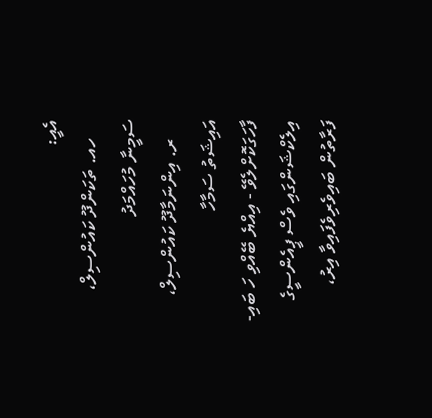އެއީ:
    ހއ. ތަކަންދޫ ކައުންސިލް، ސަމީނާ މުހައްމަދު
    ރ. އިންނަމާދޫ ކައުންސިލް، އައިޝަތު ސަމާހާ
ފާހަގަކޮށްލެވޭ - އިއްޔެ ބޭއްވި ހަ ބައި-އިލެކްޝަންގައި ވެސް ޕީއެންސީގެ ފަރާތުން ބައިވެރިވެފައިވާ އިރު،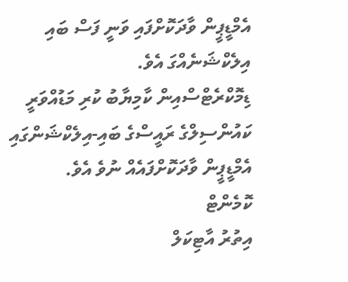އެމްޑީޕީން ވާދަކޮށްފައި ވަނީ ފަސް ބައި އިލެކްޝަނެއްގަ އެވެ.
ޑިމޮކްރެޓްސްއިން ކާމިޔާބު ކުރި މަޑުއްވަރީ ކައުންސިލްގެ ރައީސްގެ ބައި-އިލެކްޝަންގައި އެމްޑީޕީން ވާދަކޮށްފައެއް ނުވެ އެވެ.
ކޮމެންޓް
އިތުރު އާޓިކަލް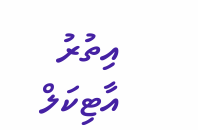އިތުރު އާޓިކަލް